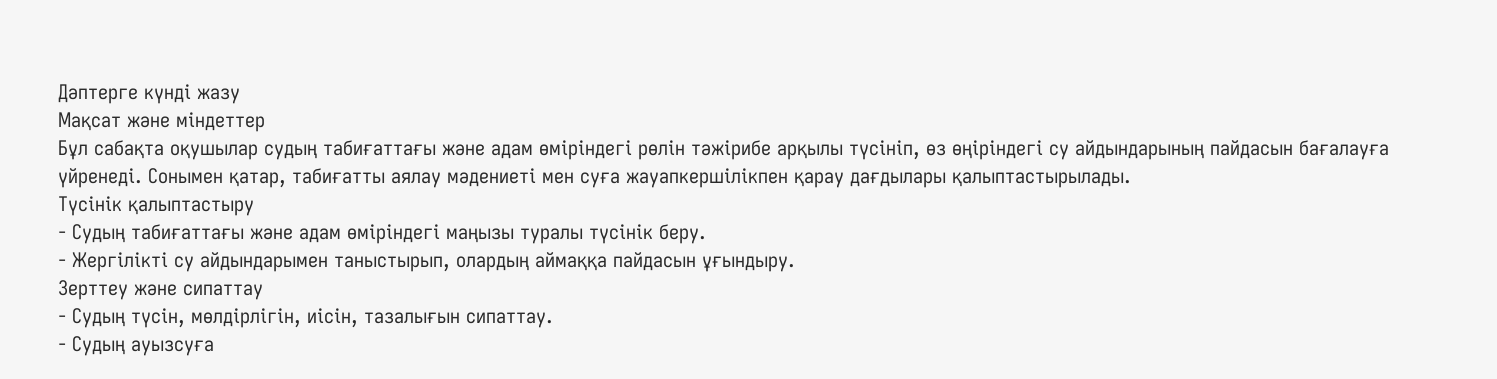Дәптерге күнді жазу
Мақсат және міндеттер
Бұл сабақта оқушылар судың табиғаттағы және адам өміріндегі рөлін тәжірибе арқылы түсініп, өз өңіріндегі су айдындарының пайдасын бағалауға үйренеді. Сонымен қатар, табиғатты аялау мәдениеті мен суға жауапкершілікпен қарау дағдылары қалыптастырылады.
Түсінік қалыптастыру
- Судың табиғаттағы және адам өміріндегі маңызы туралы түсінік беру.
- Жергілікті су айдындарымен таныстырып, олардың аймаққа пайдасын ұғындыру.
Зерттеу және сипаттау
- Судың түсін, мөлдірлігін, иісін, тазалығын сипаттау.
- Судың ауызсуға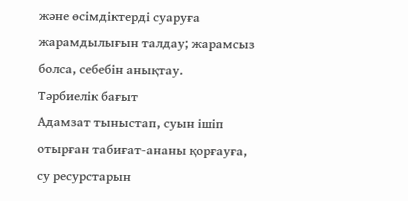және өсімдіктерді суаруға жарамдылығын талдау; жарамсыз болса, себебін анықтау.
Тәрбиелік бағыт
Адамзат тыныстап, суын ішіп отырған табиғат-ананы қорғауға, су ресурстарын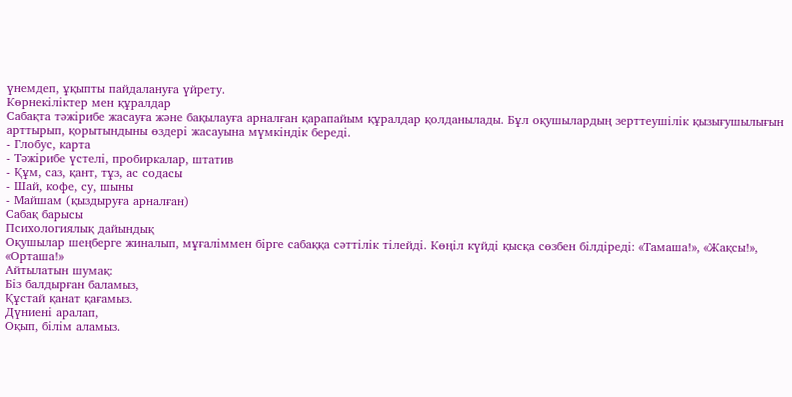үнемдеп, ұқыпты пайдалануға үйрету.
Көрнекіліктер мен құралдар
Сабақта тәжірибе жасауға және бақылауға арналған қарапайым құралдар қолданылады. Бұл оқушылардың зерттеушілік қызығушылығын арттырып, қорытындыны өздері жасауына мүмкіндік береді.
- Глобус, карта
- Тәжірибе үстелі, пробиркалар, штатив
- Құм, саз, қант, тұз, ас содасы
- Шай, кофе, су, шыны
- Майшам (қыздыруға арналған)
Сабақ барысы
Психологиялық дайындық
Оқушылар шеңберге жиналып, мұғаліммен бірге сабаққа сәттілік тілейді. Көңіл күйді қысқа сөзбен білдіреді: «Тамаша!», «Жақсы!», «Орташа!»
Айтылатын шумақ:
Біз балдырған баламыз,
Құстай қанат қағамыз.
Дүниені аралап,
Оқып, білім аламыз.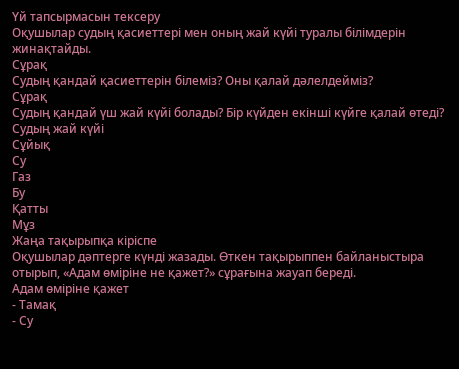Үй тапсырмасын тексеру
Оқушылар судың қасиеттері мен оның жай күйі туралы білімдерін жинақтайды.
Сұрақ
Судың қандай қасиеттерін білеміз? Оны қалай дәлелдейміз?
Сұрақ
Судың қандай үш жай күйі болады? Бір күйден екінші күйге қалай өтеді?
Судың жай күйі
Сұйық
Су
Газ
Бу
Қатты
Мұз
Жаңа тақырыпқа кіріспе
Оқушылар дәптерге күнді жазады. Өткен тақырыппен байланыстыра отырып, «Адам өміріне не қажет?» сұрағына жауап береді.
Адам өміріне қажет
- Тамақ
- Су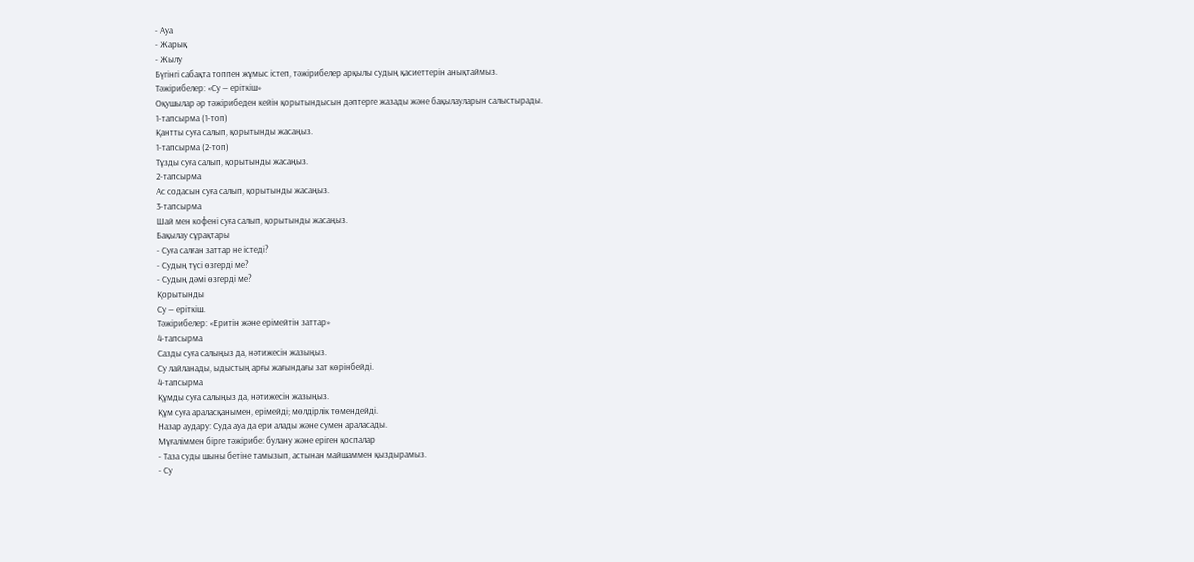- Ауа
- Жарық
- Жылу
Бүгінгі сабақта топпен жұмыс істеп, тәжірибелер арқылы судың қасиеттерін анықтаймыз.
Тәжірибелер: «Су — еріткіш»
Оқушылар әр тәжірибеден кейін қорытындысын дәптерге жазады және бақылауларын салыстырады.
1-тапсырма (1-топ)
Қантты суға салып, қорытынды жасаңыз.
1-тапсырма (2-топ)
Тұзды суға салып, қорытынды жасаңыз.
2-тапсырма
Ас содасын суға салып, қорытынды жасаңыз.
3-тапсырма
Шай мен кофені суға салып, қорытынды жасаңыз.
Бақылау сұрақтары
- Суға салған заттар не істеді?
- Судың түсі өзгерді ме?
- Судың дәмі өзгерді ме?
Қорытынды
Су — еріткіш.
Тәжірибелер: «Еритін және ерімейтін заттар»
4-тапсырма
Сазды суға салыңыз да, нәтижесін жазыңыз.
Су лайланады, ыдыстың арғы жағындағы зат көрінбейді.
4-тапсырма
Құмды суға салыңыз да, нәтижесін жазыңыз.
Құм суға араласқанымен, ерімейді; мөлдірлік төмендейді.
Назар аудару: Суда ауа да ери алады және сумен араласады.
Мұғаліммен бірге тәжірибе: булану және еріген қоспалар
- Таза суды шыны бетіне тамызып, астынан майшаммен қыздырамыз.
- Су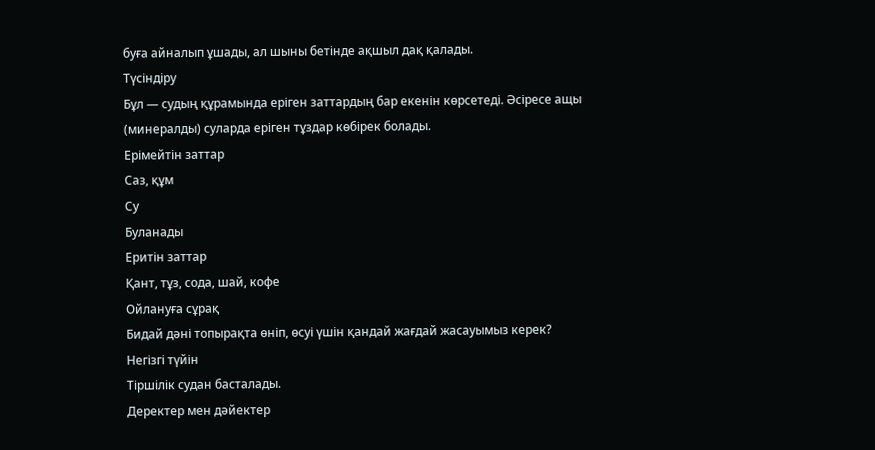буға айналып ұшады, ал шыны бетінде ақшыл дақ қалады.
Түсіндіру
Бұл — судың құрамында еріген заттардың бар екенін көрсетеді. Әсіресе ащы (минералды) суларда еріген тұздар көбірек болады.
Ерімейтін заттар
Саз, құм
Су
Буланады
Еритін заттар
Қант, тұз, сода, шай, кофе
Ойлануға сұрақ
Бидай дәні топырақта өніп, өсуі үшін қандай жағдай жасауымыз керек?
Негізгі түйін
Тіршілік судан басталады.
Деректер мен дәйектер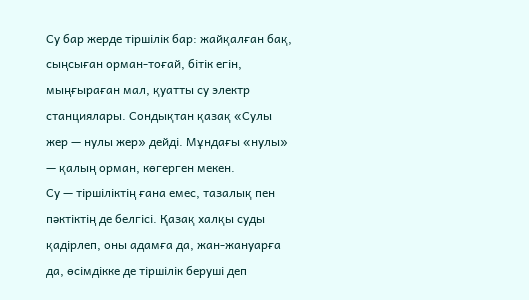Су бар жерде тіршілік бар: жайқалған бақ, сыңсыған орман-тоғай, бітік егін, мыңғыраған мал, қуатты су электр станциялары. Сондықтан қазақ «Сулы жер — нулы жер» дейді. Мұндағы «нулы» — қалың орман, көгерген мекен.
Су — тіршіліктің ғана емес, тазалық пен пәктіктің де белгісі. Қазақ халқы суды қадірлеп, оны адамға да, жан-жануарға да, өсімдікке де тіршілік беруші деп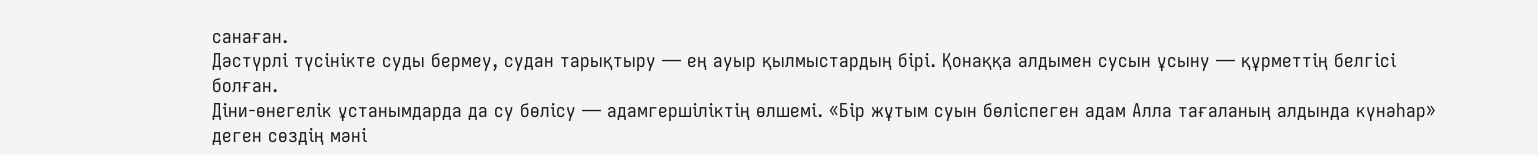санаған.
Дәстүрлі түсінікте суды бермеу, судан тарықтыру — ең ауыр қылмыстардың бірі. Қонаққа алдымен сусын ұсыну — құрметтің белгісі болған.
Діни-өнегелік ұстанымдарда да су бөлісу — адамгершіліктің өлшемі. «Бір жұтым суын бөліспеген адам Алла тағаланың алдында күнәһар» деген сөздің мәні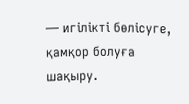— игілікті бөлісуге, қамқор болуға шақыру.